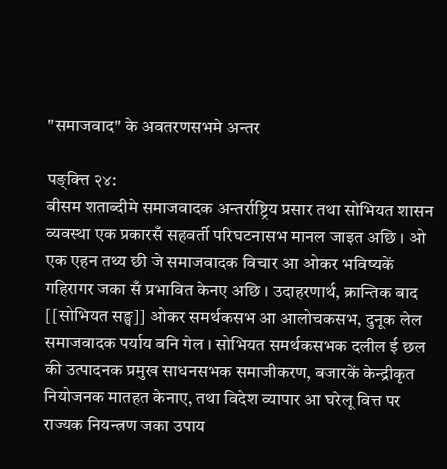"समाजवाद" के अवतरणसभमे अन्तर

पङ्क्त्ति २४:
बीसम शताब्दीमे समाजवादक अन्तर्राष्ट्रिय प्रसार तथा सोभियत शासन व्यवस्था एक प्रकारसँ सहवर्ती परिघटनासभ मानल जाइत अछि । ओ एक एहन तथ्य छी जे समाजवादक विचार आ ओकर भविष्यकें गहिरागर जका सँ प्रभावित केनए अछि । उदाहरणार्थ, क्रान्तिक बाद [[सोभियत सङ्घ]] ओकर समर्थकसभ आ आलोचकसभ, दुनूक लेल समाजवादक पर्याय बनि गेल । सोभियत समर्थकसभक दलील ई छल की उत्पादनक प्रमुख साधनसभक समाजीकरण, बजारकें केन्द्रीकृत नियोजनक मातहत केनाए, तथा विदेश व्यापार आ घरेलू वित्त पर राज्यक नियन्त्रण जका उपाय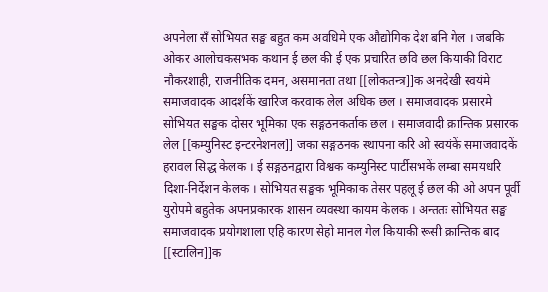अपनेला सँ सोभियत सङ्घ बहुत कम अवधिमे एक औद्योगिक देश बनि गेल । जबकि ओकर आलोचकसभक कथान ई छल की ई एक प्रचारित छवि छल कियाकी विराट नौकरशाही, राजनीतिक दमन, असमानता तथा [[लोकतन्त्र]]क अनदेखी स्वयंमे समाजवादक आदर्शकें खारिज करवाक लेल अधिक छल । समाजवादक प्रसारमे सोभियत सङ्घक दोसर भूमिका एक सङ्गठनकर्ताक छल । समाजवादी क्रान्तिक प्रसारक लेल [[कम्युनिस्ट इन्टरनेशनल]] जका सङ्गठनक स्थापना करि ओ स्वयंकें समाजवादकें हरावल सिद्ध केलक । ई सङ्गठनद्वारा विश्वक कम्युनिस्ट पार्टीसभकें लम्बा समयधरि दिशा-निर्देशन केलक । सोभियत सङ्घक भूमिकाक तेसर पहलू ई छल की ओ अपन पूर्वी युरोपमे बहुतेक अपनप्रकारक शासन व्यवस्था कायम केलक । अन्ततः सोभियत सङ्घ समाजवादक प्रयोगशाला एहि कारण सेहो मानल गेल कियाकी रूसी क्रान्तिक बाद [[स्टालिन]]क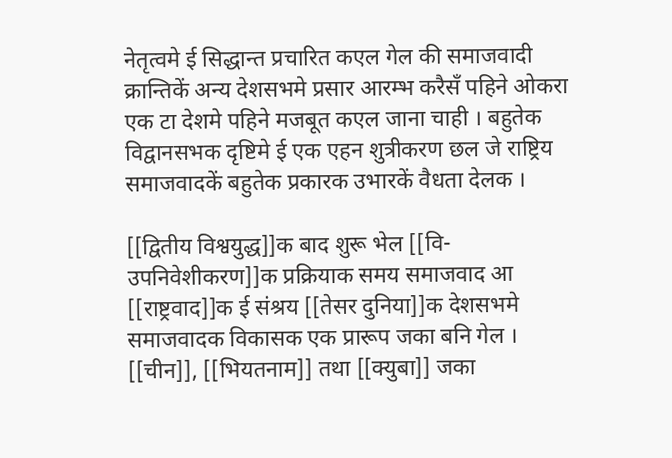नेतृत्वमे ई सिद्धान्त प्रचारित कएल गेल की समाजवादी क्रान्तिकें अन्य देशसभमे प्रसार आरम्भ करैसँ पहिने ओकरा एक टा देशमे पहिने मजबूत कएल जाना चाही । बहुतेक विद्वानसभक दृष्टिमे ई एक एहन शुत्रीकरण छल जे राष्ट्रिय समाजवादकें बहुतेक प्रकारक उभारकें वैधता देलक ।

[[द्वितीय विश्वयुद्ध]]क बाद शुरू भेल [[वि-उपनिवेशीकरण]]क प्रक्रियाक समय समाजवाद आ [[राष्ट्रवाद]]क ई संश्रय [[तेसर दुनिया]]क देशसभमे समाजवादक विकासक एक प्रारूप जका बनि गेल । [[चीन]], [[भियतनाम]] तथा [[क्युबा]] जका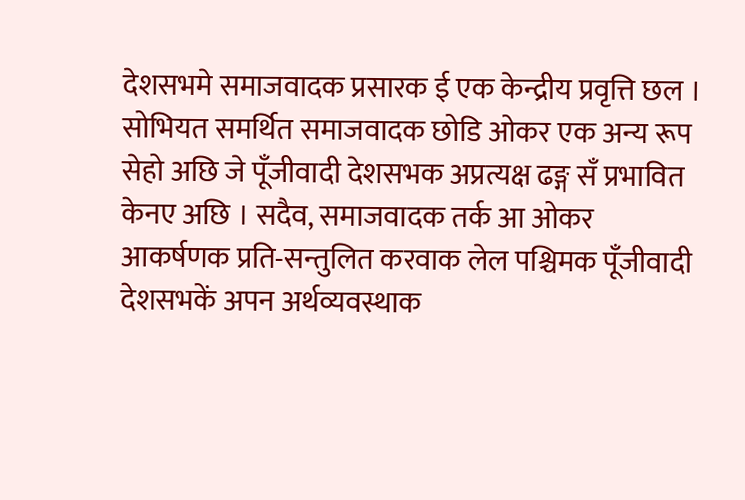देशसभमे समाजवादक प्रसारक ई एक केन्द्रीय प्रवृत्ति छल । सोभियत समर्थित समाजवादक छोडि ओकर एक अन्य रूप सेहो अछि जे पूँजीवादी देशसभक अप्रत्यक्ष ढङ्ग सँ प्रभावित केनए अछि । सदैव, समाजवादक तर्क आ ओकर आकर्षणक प्रति-सन्तुलित करवाक लेल पश्चिमक पूँजीवादी देशसभकें अपन अर्थव्यवस्थाक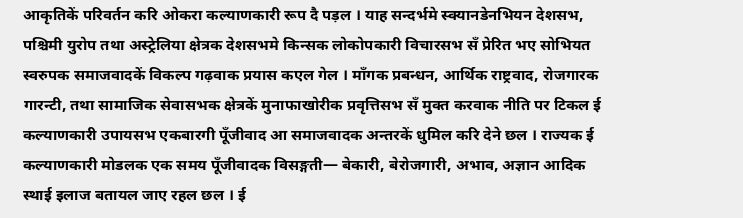आकृतिकें परिवर्तन करि ओकरा कल्याणकारी रूप दै पड़ल । याह सन्दर्भमे स्क्यानडेनभियन देशसभ, पश्चिमी युरोप तथा अस्ट्रेलिया क्षेत्रक देशसभमे किन्सक लोकोपकारी विचारसभ सँ प्रेरित भए सोभियत स्वरुपक समाजवादकें विकल्प गढ़वाक प्रयास कएल गेल । माँगक प्रबन्धन, आर्थिक राष्ट्रवाद, रोजगारक गारन्टी, तथा सामाजिक सेवासभक क्षेत्रकें मुनाफाखोरीक प्रवृत्तिसभ सँ मुक्त करवाक नीति पर टिकल ई कल्याणकारी उपायसभ एकबारगी पूँजीवाद आ समाजवादक अन्तरकें धुमिल करि देने छल । राज्यक ई कल्याणकारी मोडलक एक समय पूँजीवादक विसङ्गती— बेकारी, बेरोजगारी, अभाव, अज्ञान आदिक स्थाई इलाज बतायल जाए रहल छल । ई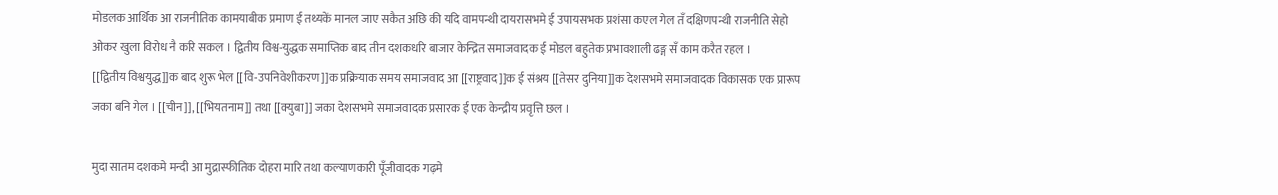मोडलक आर्थिक आ राजनीतिक कामयाबीक प्रमाण ई तथ्यकें मानल जाए सकैत अछि की यदि वामपन्थी दायरासभमे ई उपायसभक प्रशंसा कएल गेल तँ दक्षिणपन्थी राजनीति सेहो ओकर खुला विरोध नै करि सकल । द्वितीय विश्व-युद्धक समाप्तिक बाद तीन दशकधरि बाजार केन्द्रित समाजवादक ई मोडल बहुतेक प्रभावशाली ढङ्ग सँ काम करैत रहल ।
[[द्वितीय विश्वयुद्ध]]क बाद शुरू भेल [[वि-उपनिवेशीकरण]]क प्रक्रियाक समय समाजवाद आ [[राष्ट्रवाद]]क ई संश्रय [[तेसर दुनिया]]क देशसभमे समाजवादक विकासक एक प्रारूप जका बनि गेल । [[चीन]], [[भियतनाम]] तथा [[क्युबा]] जका देशसभमे समाजवादक प्रसारक ई एक केन्द्रीय प्रवृत्ति छल ।

मुदा सातम दशकमे मन्दी आ मुद्रास्फीतिक दोहरा मारि तथा कल्याणकारी पूँजीवादक गढ़मे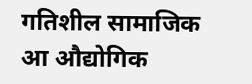गतिशील सामाजिक आ औद्योगिक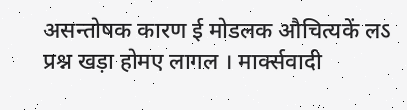असन्तोषक कारण ई मोडलक औचित्यकें लऽ प्रश्न खड़ा होमए लागल । मार्क्सवादी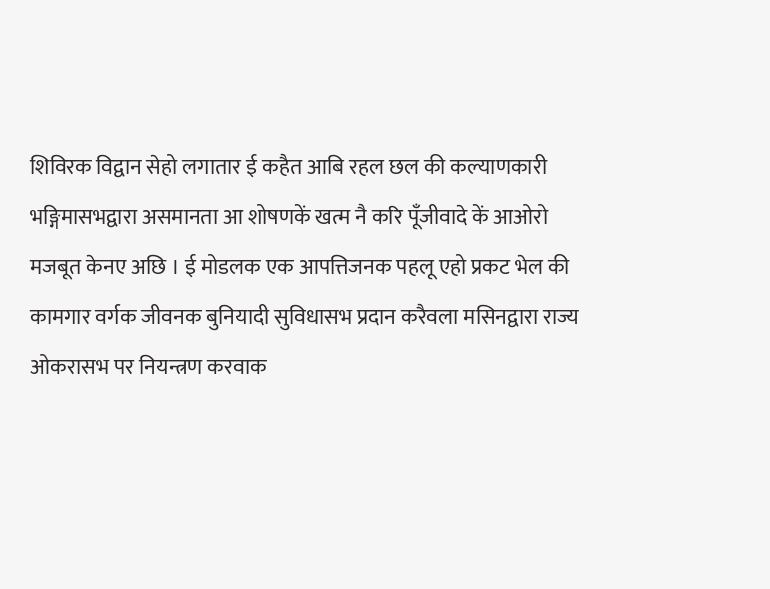शिविरक विद्वान सेहो लगातार ई कहैत आबि रहल छल की कल्याणकारी भङ्गिमासभद्वारा असमानता आ शोषणकें खत्म नै करि पूँजीवादे कें आओरो मजबूत केनए अछि । ई मोडलक एक आपत्तिजनक पहलू एहो प्रकट भेल की कामगार वर्गक जीवनक बुनियादी सुविधासभ प्रदान करैवला मसिनद्वारा राज्य ओकरासभ पर नियन्त्रण करवाक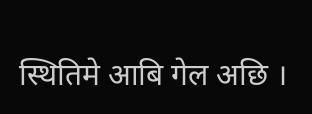स्थितिमे आबि गेल अछि ।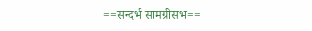==सन्दर्भ सामग्रीसभ==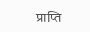प्राप्ति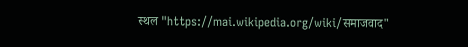स्थल "https://mai.wikipedia.org/wiki/समाजवाद"